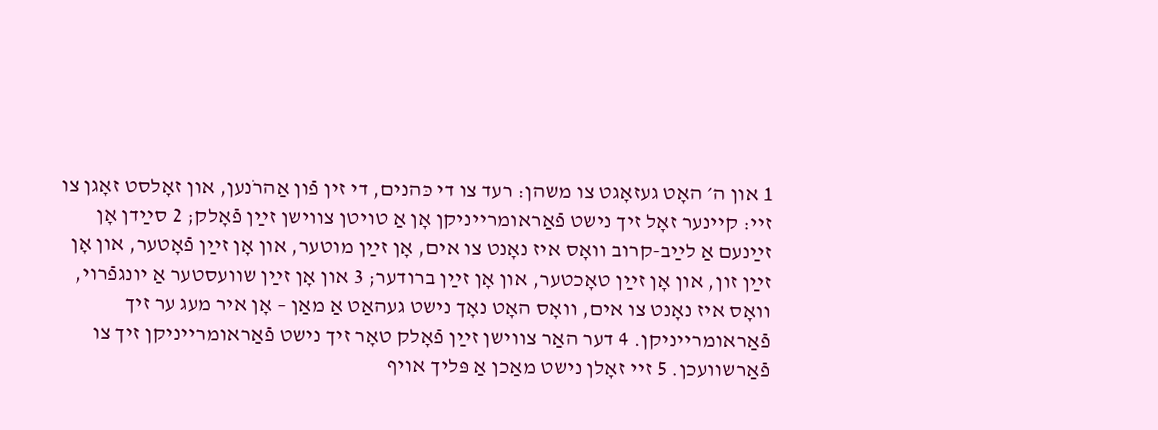1 און ה׳ האָט געזאָגט צו משהן: רעד צו די כּהנים, די זין פֿון אַהרֹנען, און זאָלסט זאָגן צו זײ: קײנער זאָל זיך נישט פֿאַראומרײניקן אָן אַ טױטן צװישן זײַן פֿאָלק; 2 סײַדן אָן זײַנעם אַ לײַב-קרוב װאָס איז נאָנט צו אים, אָן זײַן מוטער, און אָן זײַן פֿאָטער, און אָן זײַן זון, און אָן זײַן טאָכטער, און אָן זײַן ברודער; 3 און אָן זײַן שװעסטער אַ יונגפֿרױ, װאָס איז נאָנט צו אים, װאָס האָט נאָך נישט געהאַט אַ מאַן – אָן איר מעג ער זיך פֿאַראומרײניקן. 4 דער האַר צװישן זײַן פֿאָלק טאָר זיך נישט פֿאַראומרײניקן זיך צו פֿאַרשװעכן. 5 זײ זאָלן נישט מאַכן אַ פּליך אױף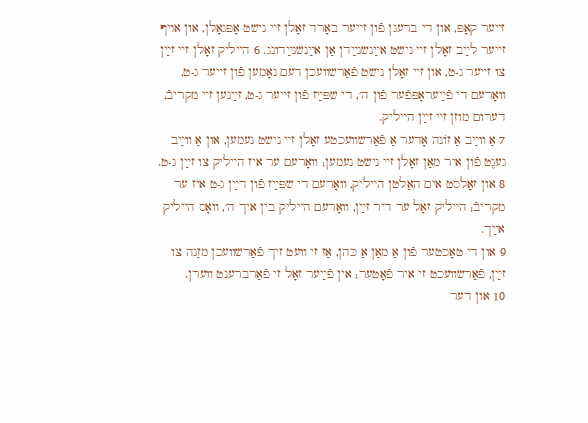זײער קאָפּ, און די ברעגן פֿון זײער באָרד זאָלן זײ נישט אָפּגאָלן, און אױף זײער לײַב זאָלן זײ נישט אײַנשנײַדן אַן אײַנשנײַדונג. 6 הײליק זאָלן זײ זײַן צו זײער ג-ט, און זײ זאָלן נישט פֿאַרשװעכן דעם נאָמען פֿון זײער ג-ט, װאָרעם די פֿײַעראָפּפֿער פֿון ה׳, די שפּײַז פֿון זײער ג-ט, זײַנען זײ מקריבֿ, דערום מוזן זײ זײַן הײליק.
7 אַ װײַב אַ זוֹנה אָדער אַ פֿאַרשװעכטע זאָלן זײ נישט נעמען, און אַ װײַב געגֶט פֿון איר מאַן זאָלן זײ נישט נעמען; װאָרעם ער איז הײליק צו זײַן ג-ט. 8 און זאָלסט אים האַלטן הײליק, װאָרעם די שפּײַז פֿון דײַן ג-ט איז ער מקריבֿ; הײליק זאָל ער דיר זײַן, װאָרעם הײליק בין איך ה׳, װאָס הײליק אײַך.
9 און די טאָכטער פֿון אַ מאַן אַ כּהן, אַז זי װעט זיך פֿאַרשװעכן מזַנה צו זײַן, פֿאַרשװעכט זי איר פֿאָטער; אין פֿײַער זאָל זי פֿאַרברענט װערן.
10 און דער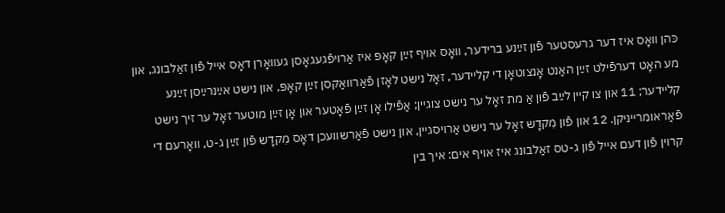כּהן װאָס איז דער גרעסטער פֿון זײַנע ברידער, װאָס אױף זײַן קאָפּ איז אַרױפֿגעגאָסן געװאָרן דאָס אײל פֿון זאַלבונג, און מע האָט דערפֿילט זײַן האַנט אָנצוטאָן די קלײדער, זאָל נישט לאָזן פֿאַרװאַקסן זײַן קאָפּ, און נישט אײַנרײַסן זײַנע קלײדער; 11 און צו קײן לײַב פֿון אַ מת זאָל ער נישט צוגײן; אַפֿילו אָן זײַן פֿאָטער און אָן זײַן מוטער זאָל ער זיך נישט פֿאַראומרײניקן. 12 און פֿון מִקדָש זאָל ער נישט אַרױסגײן, און נישט פֿאַרשװעכן דאָס מִקדָש פֿון זײַן ג-ט, װאָרעם די קרױן פֿון דעם אײל פֿון ג-טס זאַלבונג איז אױף אים: איך בין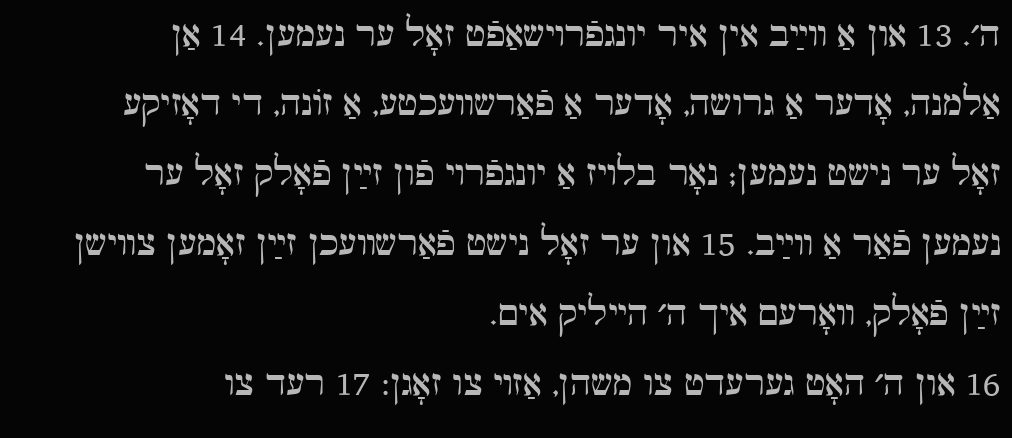ה׳. 13 און אַ װײַב אין איר יונגפֿרױשאַפֿט זאָל ער נעמען. 14 אַן אַלמנה, אָדער אַ גרושה, אָדער אַ פֿאַרשװעכטע, אַ זוֹנה, די דאָזיקע זאָל ער נישט נעמען; נאָר בלױז אַ יונגפֿרױ פֿון זײַן פֿאָלק זאָל ער נעמען פֿאַר אַ װײַב. 15 און ער זאָל נישט פֿאַרשװעכן זײַן זאָמען צװישן זײַן פֿאָלק, װאָרעם איך ה׳ הײליק אים.
16 און ה׳ האָט גערעדט צו משהן, אַזױ צו זאָגן: 17 רעד צו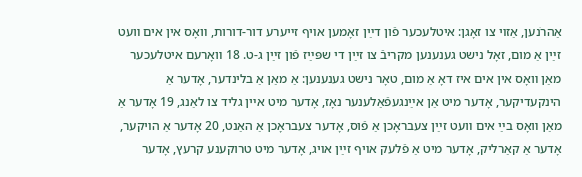אַהרֹנען, אַזױ צו זאָגן: איטלעכער פֿון דײַן זאָמען אױף זײערע דור-דורות, װאָס אין אים װעט זײַן אַ מום, זאָל נישט גענענען מקריבֿ צו זײַן די שפּײַז פֿון זײַן ג-ט. 18 װאָרעם איטלעכער מאַן װאָס אין אים איז דאָ אַ מום, טאָר נישט גענענען: אַ מאַן אַ בלינדער, אָדער אַ הינקעדיקער, אָדער מיט אַן אײַנגעפֿאַלענער נאָז, אָדער מיט אײן גליד צו לאַנג, 19 אָדער אַ מאַן װאָס בײַ אים װעט זײַן צעבראָכן אַ פֿוס, אָדער צעבראָכן אַ האַנט, 20 אָדער אַ הױקער, אָדער אַ קאַרליק, אָדער מיט אַ פֿלעק אױף זײַן אױג, אָדער מיט טרוקענע קרעץ, אָדער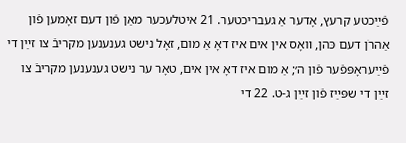פֿײַכטע קרעץ, אָדער אַ געבריכטער. 21 איטלעכער מאַן פֿון דעם זאָמען פֿון אַהרֹן דעם כּהן, װאָס אין אים איז דאָ אַ מום, זאָל נישט גענענען מקריבֿ צו זײַן די פֿײַעראָפּפֿער פֿון ה׳; אַ מום איז דאָ אין אים, טאָר ער נישט גענענען מקריבֿ צו זײַן די שפּײַז פֿון זײַן ג-ט. 22 די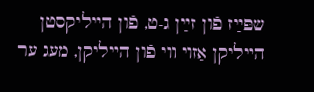שפּײַז פֿון זײַן ג-ט, פֿון הײליקסטן הײליקן אַזױ װי פֿון הײליקן, מעג ער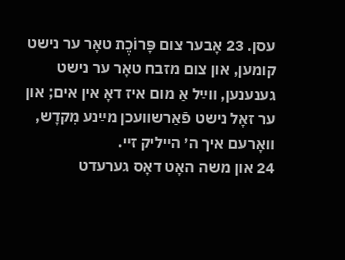עסן. 23 אָבער צום פָּרוֹכֶת טאָר ער נישט קומען, און צום מזבח טאָר ער נישט גענענען, װײַל אַ מום איז דאָ אין אים; און ער זאָל נישט פֿאַרשװעכן מײַנע מִקדָש, װאָרעם איך ה׳ הײליק זײ.
24 און משה האָט דאָס גערעדט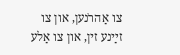צו אַהרֹנען, און צו זײַנע זין, און צו אַלע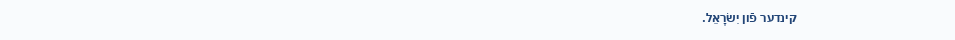קינדער פֿון יִשׂרָאֵל.